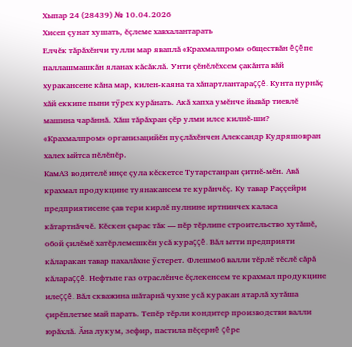Хыпар 24 (28439) № 10.04.2026
Хисеп çунат хушать, ĕçлеме хавхалантарать
Елчĕк тăрăхĕнчи тулли мар яваплă «Крахмалпром» обществăн ĕçĕпе паллашмашкăн яланах кăсăклă. Унти çĕнĕлĕхсем çакăнта вăй хуракансене кăна мар, килен-каяна та хăпартлантараççĕ. Кунта пурнăç хăй еккипе пыни тӳрех курăнать. Акă хапха умĕнче йывăр тиевлĕ машина чарăннă. Хăш тăрăхран çĕр улми илсе килнĕ-ши? «Крахмалпром» организацийĕн пуçлăхĕнчен Александр Кудряшовран халех ыйтса пĕлĕпĕр.
КамАЗ водителĕ инçе çула кĕскетсе Тутарстанран çитнĕ-мĕн. Авă крахмал продукцине туянакансем те курăнчĕç. Ку тавар Раççейри предприятисене çав тери кирлĕ пулнине иртнинчех каласа кăтартнăччĕ. Кĕскен çырас тăк — пĕр тĕрлипе строительство хутăшĕ, обой çилĕмĕ хатĕрлемешкĕн усă кураççĕ. Вăл ытти предприяти кăларакан тавар пахалăхне ӳстерет. Флешмоб валли тĕрлĕ тĕслĕ сăрă кăлараççĕ. Нефтьпе газ отраслĕнче ĕçлекенсем те крахмал продукцине илеççĕ. Вăл скважина шăтарнă чухне усă куракан ятарлă хутăша çирĕплетме май парать. Тепĕр тĕрли кондитер производстви валли юрăхлă. Ăна лукум, зефир, пастила пĕçернĕ çĕре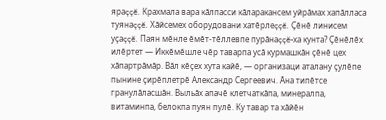яраççĕ. Крахмала вара кăлпасси кăларакансем уйрăмах хапăлласа туянаççĕ. Хăйсемех оборудовани хатĕрлеççĕ. Çĕнĕ линисем уçаççĕ. Паян мĕнле ĕмĕт-тĕллевпе пурăнаççĕ-ха кунта? Çĕнĕлĕх илĕртет — Иккĕмĕшле чĕр таварпа усă курмашкăн çĕнĕ цех хăпартрăмăр. Вăл кĕçех хута кайĕ, — организаци аталану çулĕпе пынине çирĕплетрĕ Александр Сергеевич. Ăна типĕтсе гранулăласшăн. Выльăх апачĕ клетчаткăпа, минералпа, витаминпа, белокпа пуян пулĕ. Ку тавар та хăйĕн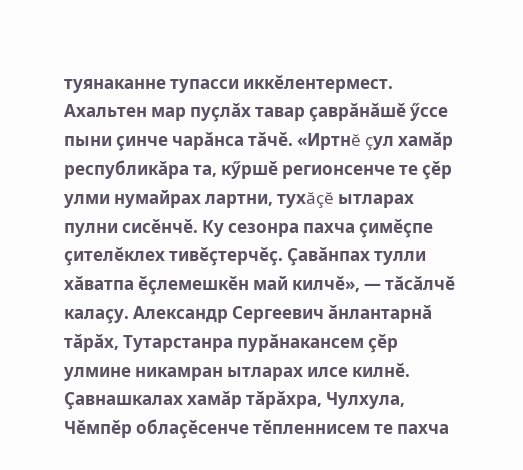туянаканне тупасси иккĕлентермест. Ахальтен мар пуçлăх тавар çаврăнăшĕ ӳссе пыни çинче чарăнса тăчĕ. «Иртнĕ çул хамăр республикăра та, кӳршĕ регионсенче те çĕр улми нумайрах лартни, тухăçĕ ытларах пулни сисĕнчĕ. Ку сезонра пахча çимĕçпе çителĕклех тивĕçтерчĕç. Çавăнпах тулли хăватпа ĕçлемешкĕн май килчĕ», — тăсăлчĕ калаçу. Александр Сергеевич ăнлантарнă тăрăх, Тутарстанра пурăнакансем çĕр улмине никамран ытларах илсе килнĕ. Çавнашкалах хамăр тăрăхра, Чулхула, Чĕмпĕр облаçĕсенче тĕпленнисем те пахча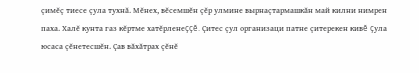çимĕç тиесе çула тухнă. Мĕнех, вĕсемшĕн çĕр улмине вырнаçтармашкăн май килни нимрен паха. Халĕ кунта газ кĕртме хатĕрленеççĕ. Çитес çул организаци патне çитерекен кивĕ çула юсаса çĕнетесшĕн. Çав вăхăтрах çĕнĕ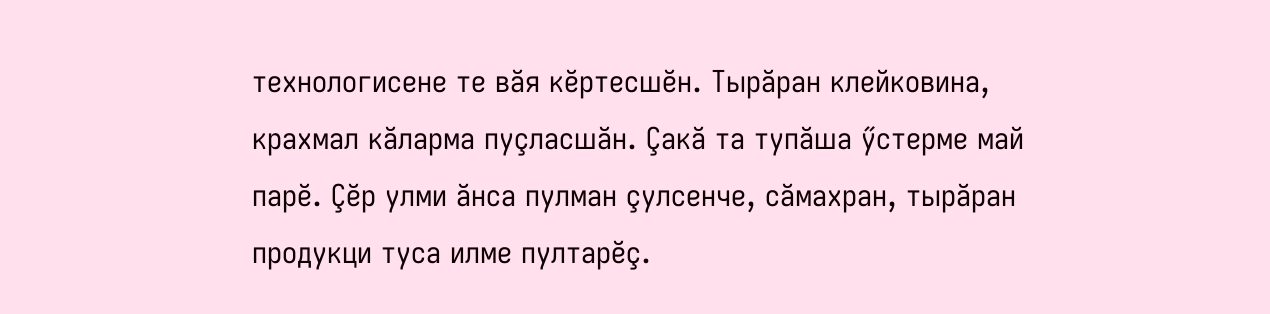технологисене те вăя кĕртесшĕн. Тырăран клейковина, крахмал кăларма пуçласшăн. Çакă та тупăша ӳстерме май парĕ. Çĕр улми ăнса пулман çулсенче, сăмахран, тырăран продукци туса илме пултарĕç.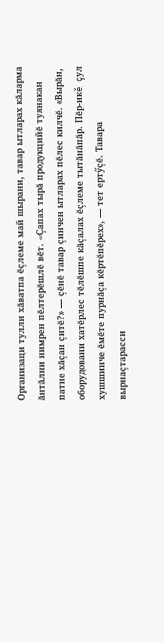Организаци тулли хăватпа ĕçлеме май шырани, тавар ытларах кăларма ăнтăлни нимрен пĕлтерĕшлĕ вĕт. «Çапах тырă продукцийĕ туянакан патне хăçан çитĕ?» — çĕнĕ тавар çинчен ытларах пĕлес килчĕ. «Вырăн, оборудовани хатĕрлес тĕлĕшпе кăçалах ĕçлеме тытăнăпăр. Пĕр-икĕ çул хушшинче ĕмĕте пурнăçа кĕртĕпĕрех», — тет ертӳçĕ. Тавара вырнаçтарасси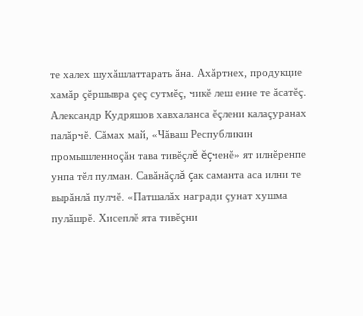те халех шухăшлаттарать ăна. Ахăртнех, продукцие хамăр çĕршывра çеç сутмĕç, чикĕ леш енне те ăсатĕç. Александр Кудряшов хавхаланса ĕçлени калаçуранах палăрчĕ. Сăмах май, «Чăваш Республикин промышленноçăн тава тивĕçлĕ ĕçченĕ» ят илнĕренпе унпа тĕл пулман. Савăнăçлă çак саманта аса илни те вырăнлă пулчĕ. «Патшалăх награди çунат хушма пулăшрĕ. Хисеплĕ ята тивĕçни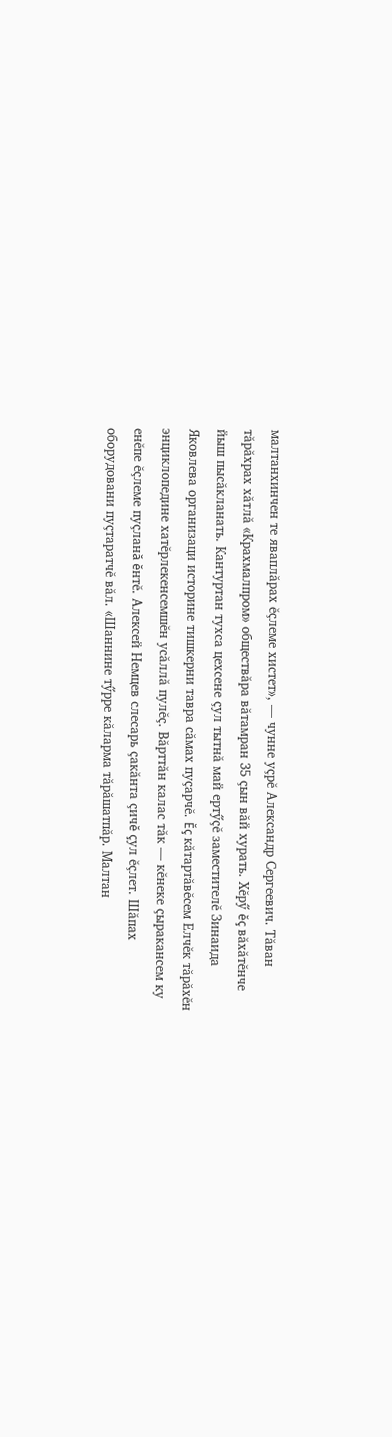малтанхинчен те яваплăрах ĕçлеме хистет», — чунне уçрĕ Александр Сергеевич. Тăван тăрăхрах хăтлă «Крахмалпром» обществăра вăтамран 35 çын вăй хурать. Хĕрӳ ĕç вăхăтĕнче йыш пысăкланать. Кантуртан тухса цехсене çул тытнă май ертӳçĕ заместителĕ Зинаида Яковлева организаци историне тишкерни тавра сăмах пуçарчĕ. Ĕç кăтартăвĕсем Елчĕк тăрăхĕн энциклопедине хатĕрлекенсемшĕн усăллă пулĕç. Вăрттăн калас тăк — кĕнеке çыракансем ку енĕпе ĕçлеме пуçланă ĕнтĕ. Алексей Немцев слесарь çакăнта çичĕ çул ĕçлет. Шăпах оборудовани пуçтаратчĕ вăл. «Шаннине тӳрре кăларма тăрăшатпăр. Малтан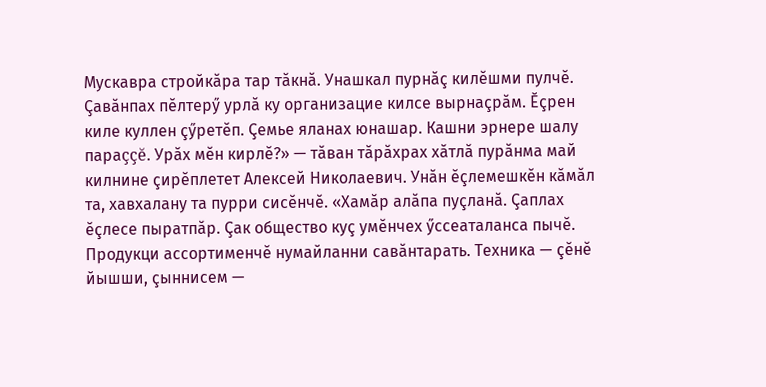Мускавра стройкăра тар тăкнă. Унашкал пурнăç килĕшми пулчĕ. Çавăнпах пĕлтерӳ урлă ку организацие килсе вырнаçрăм. Ĕçрен киле куллен çӳретĕп. Çемье яланах юнашар. Кашни эрнере шалу параççĕ. Урăх мĕн кирлĕ?» — тăван тăрăхрах хăтлă пурăнма май килнине çирĕплетет Алексей Николаевич. Унăн ĕçлемешкĕн кăмăл та, хавхалану та пурри сисĕнчĕ. «Хамăр алăпа пуçланă. Çаплах ĕçлесе пыратпăр. Çак общество куç умĕнчех ӳссеаталанса пычĕ. Продукци ассортименчĕ нумайланни савăнтарать. Техника — çĕнĕ йышши, çыннисем —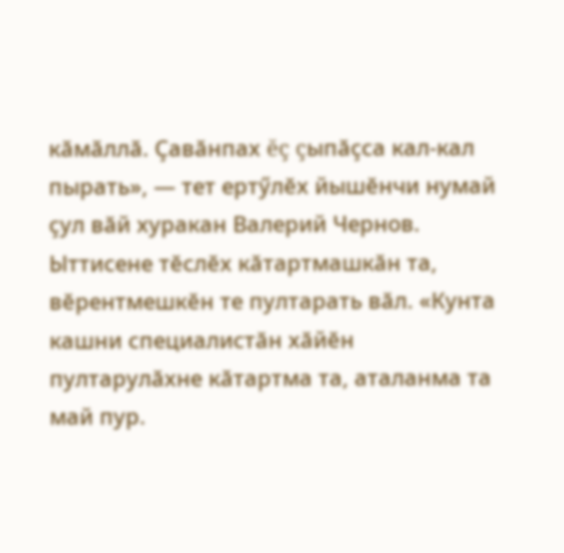кăмăллă. Çавăнпах ĕç çыпăçса кал-кал пырать», — тет ертӳлĕх йышĕнчи нумай çул вăй хуракан Валерий Чернов. Ыттисене тĕслĕх кăтартмашкăн та, вĕрентмешкĕн те пултарать вăл. «Кунта кашни специалистăн хăйĕн пултарулăхне кăтартма та, аталанма та май пур.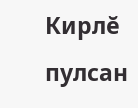Кирлĕ пулсан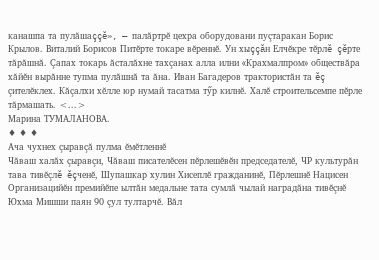канашпа та пулăшаççĕ», — палăртрĕ цехра оборудовани пуçтаракан Борис Крылов. Виталий Борисов Питĕрте токаре вĕреннĕ. Ун хыççăн Елчĕкре тĕрлĕ çĕрте тăрăшнă. Çапах токарь ăсталăхне тахçанах алла илни «Крахмалпром» обществăра хăйĕн вырăнне тупма пулăшнă та ăна. Иван Багадеров трактористăн та ĕç çителĕклех. Кăçалхи хĕлле юр нумай тасатма тӳр килнĕ. Халĕ строительсемпе пĕрле тăрмашать. <...>
Марина ТУМАЛАНОВА.
♦ ♦ ♦
Ача чухнех çыравçă пулма ĕмĕтленнĕ
Чăваш халăх çыравçи, Чăваш писателĕсен пĕрлешĕвĕн председателĕ, ЧР культурăн тава тивĕçлĕ ĕçченĕ, Шупашкар хулин Хисеплĕ гражданинĕ, Пĕрлешнĕ Нацисен Организацийĕн премийĕпе ылтăн медальне тата сумлă чылай наградăна тивĕçнĕ Юхма Мишши паян 90 çул тултарчĕ. Вăл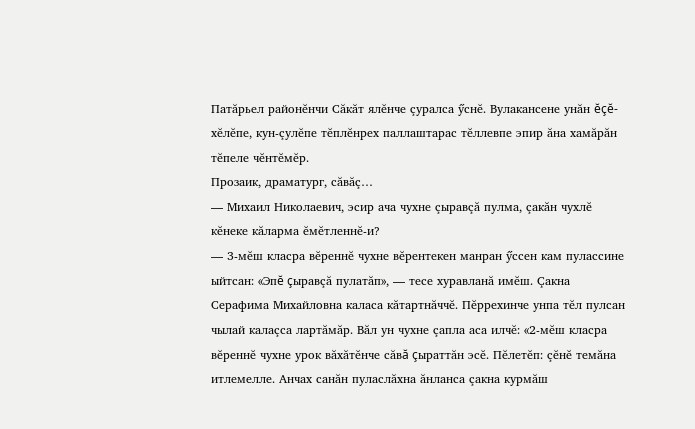Патăрьел районĕнчи Сăкăт ялĕнче çуралса ӳснĕ. Вулакансене унăн ĕçĕ-хĕлĕпе, кун-çулĕпе тĕплĕнрех паллаштарас тĕллевпе эпир ăна хамăрăн тĕпеле чĕнтĕмĕр.
Прозаик, драматург, сăвăç…
— Михаил Николаевич, эсир ача чухне çыравçă пулма, çакăн чухлĕ кĕнеке кăларма ĕмĕтленнĕ-и?
— 3-мĕш класра вĕреннĕ чухне вĕрентекен манран ӳссен кам пулассине ыйтсан: «Эпĕ çыравçă пулатăп», — тесе хуравланă имĕш. Çакна Серафима Михайловна каласа кăтартнăччĕ. Пĕррехинче унпа тĕл пулсан чылай калаçса лартăмăр. Вăл ун чухне çапла аса илчĕ: «2-мĕш класра вĕреннĕ чухне урок вăхăтĕнче сăвă çыраттăн эсĕ. Пĕлетĕп: çĕнĕ темăна итлемелле. Анчах санăн пуласлăхна ăнланса çакна курмăш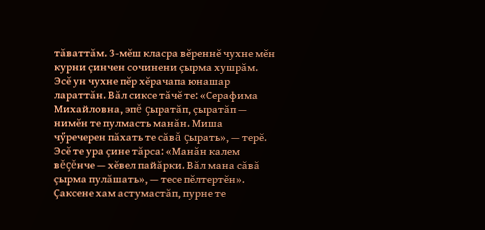тăваттăм. 3-мĕш класра вĕреннĕ чухне мĕн курни çинчен сочинени çырма хушрăм. Эсĕ ун чухне пĕр хĕрачапа юнашар лараттăн. Вăл сиксе тăчĕ те: «Серафима Михайловна, эпĕ çыратăп, çыратăп — нимĕн те пулмасть манăн. Миша чӳречерен пăхать те сăвă çырать», — терĕ. Эсĕ те ура çине тăрса: «Манăн калем вĕçĕнче — хĕвел пайăрки. Вăл мана сăвă çырма пулăшать», — тесе пĕлтертĕн». Çаксене хам астумастăп, пурне те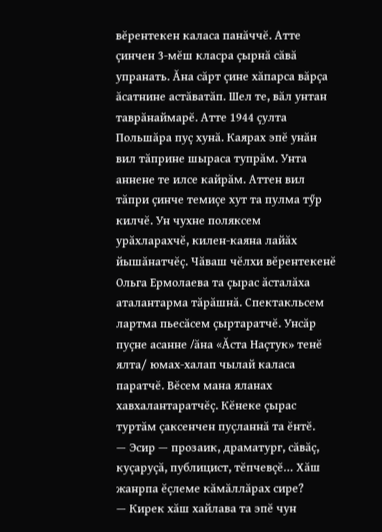вĕрентекен каласа панăччĕ. Атте çинчен 3-мĕш класра çырнă сăвă упранать. Ăна сăрт çине хăпарса вăрçа ăсатнине астăватăп. Шел те, вăл унтан таврăнаймарĕ. Атте 1944 çулта Польшăра пуç хунă. Каярах эпĕ унăн вил тăприне шыраса тупрăм. Унта аннене те илсе кайрăм. Аттен вил тăпри çинче темиçе хут та пулма тӳр килчĕ. Ун чухне поляксем урăхларахчĕ, килен-каяна лайăх йышăнатчĕç. Чăваш чĕлхи вĕрентекенĕ Ольга Ермолаева та çырас ăсталăха аталантарма тăрăшнă. Спектакльсем лартма пьесăсем çыртаратчĕ. Унсăр пуçне асанне /ăна «Ăста Наçтук» тенĕ ялта/ юмах-халап чылай каласа паратчĕ. Вĕсем мана яланах хавхалантаратчĕç. Кĕнеке çырас туртăм çаксенчен пуçланнă та ĕнтĕ.
— Эсир — прозаик, драматург, сăвăç, куçаруçă, публицист, тĕпчевçĕ… Хăш жанрпа ĕçлеме кăмăллăрах сире?
— Кирек хăш хайлава та эпĕ чун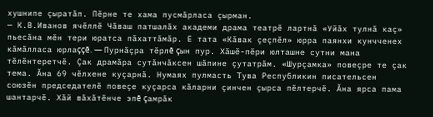хушнипе çыратăп. Пĕрне те хама пусмăрласа çырман.
— К.В.Иванов ячĕллĕ Чăваш патшалăх академи драма театрĕ лартнă «Уйăх тулнă каç» пьесăна мĕн тери юратса пăхаттăмăр. Е тата «Кăвак çеçпĕл» юрра паянхи кунчченех кăмăлласа юрлаççĕ. — Пурнăçра тĕрлĕ çын пур. Хăшĕ-пĕри юлташне сутни мана тĕлĕнтеретчĕ. Çак драмăра сутăнчăксен шăпине çутатрăм. «Шурçамка» повеçре те çак тема. Ăна 69 чĕлхене куçарнă. Нумаях пулмасть Тува Республикин писательсен союзĕн председателĕ повеçе куçарса кăларни çинчен çырса пĕлтерчĕ. Ăна ярса пама шантарчĕ. Хăй вăхăтĕнче эпĕ çамрăк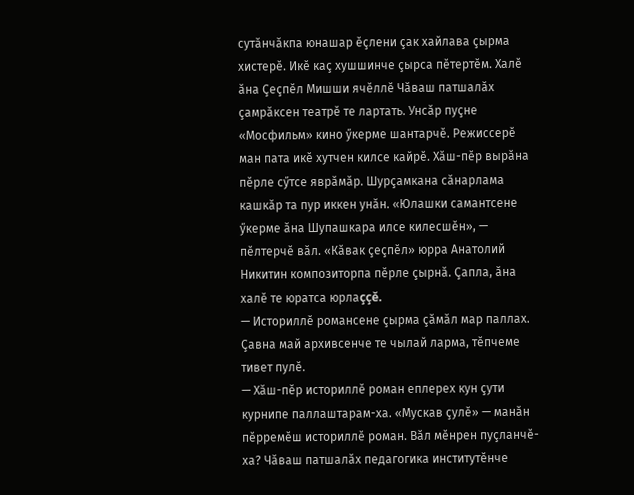сутăнчăкпа юнашар ĕçлени çак хайлава çырма хистерĕ. Икĕ каç хушшинче çырса пĕтертĕм. Халĕ ăна Çеçпĕл Мишши ячĕллĕ Чăваш патшалăх çамрăксен театрĕ те лартать. Унсăр пуçне «Мосфильм» кино ӳкерме шантарчĕ. Режиссерĕ ман пата икĕ хутчен килсе кайрĕ. Хăш-пĕр вырăна пĕрле сӳтсе яврăмăр. Шурçамкана сăнарлама кашкăр та пур иккен унăн. «Юлашки самантсене ӳкерме ăна Шупашкара илсе килесшĕн», — пĕлтерчĕ вăл. «Кăвак çеçпĕл» юрра Анатолий Никитин композиторпа пĕрле çырнă. Çапла, ăна халĕ те юратса юрлаççĕ.
— Историллĕ романсене çырма çăмăл мар паллах. Çавна май архивсенче те чылай ларма, тĕпчеме тивет пулĕ.
— Хăш-пĕр историллĕ роман еплерех кун çути курнипе паллаштарам-ха. «Мускав çулĕ» — манăн пĕрремĕш историллĕ роман. Вăл мĕнрен пуçланчĕ-ха? Чăваш патшалăх педагогика институтĕнче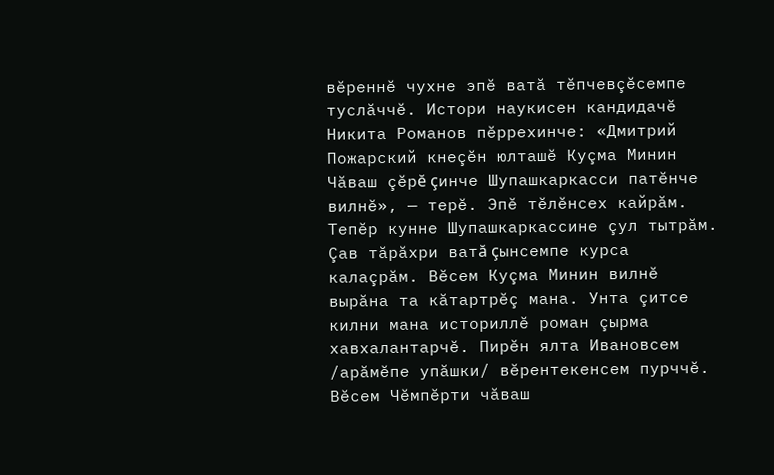вĕреннĕ чухне эпĕ ватă тĕпчевçĕсемпе туслăччĕ. Истори наукисен кандидачĕ Никита Романов пĕррехинче: «Дмитрий Пожарский кнеçĕн юлташĕ Куçма Минин Чăваш çĕрĕ çинче Шупашкаркасси патĕнче вилнĕ», — терĕ. Эпĕ тĕлĕнсех кайрăм. Тепĕр кунне Шупашкаркассине çул тытрăм. Çав тăрăхри ватă çынсемпе курса калаçрăм. Вĕсем Куçма Минин вилнĕ вырăна та кăтартрĕç мана. Унта çитсе килни мана историллĕ роман çырма хавхалантарчĕ. Пирĕн ялта Ивановсем /арăмĕпе упăшки/ вĕрентекенсем пурччĕ. Вĕсем Чĕмпĕрти чăваш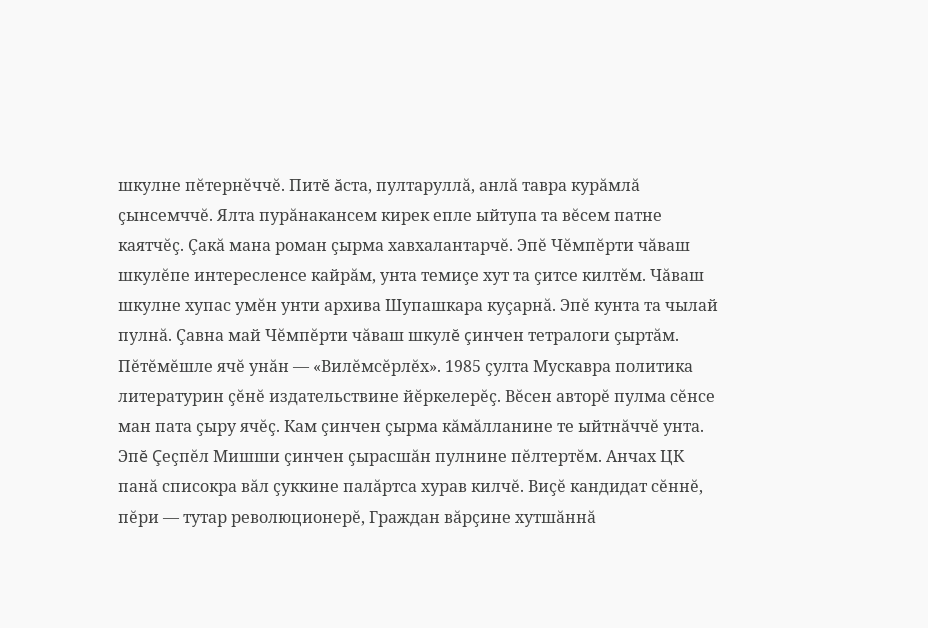шкулне пĕтернĕччĕ. Питĕ ăста, пултаруллă, анлă тавра курăмлă çынсемччĕ. Ялта пурăнакансем кирек епле ыйтупа та вĕсем патне каятчĕç. Çакă мана роман çырма хавхалантарчĕ. Эпĕ Чĕмпĕрти чăваш шкулĕпе интересленсе кайрăм, унта темиçе хут та çитсе килтĕм. Чăваш шкулне хупас умĕн унти архива Шупашкара куçарнă. Эпĕ кунта та чылай пулнă. Çавна май Чĕмпĕрти чăваш шкулĕ çинчен тетралоги çыртăм. Пĕтĕмĕшле ячĕ унăн — «Вилĕмсĕрлĕх». 1985 çулта Мускавра политика литературин çĕнĕ издательствине йĕркелерĕç. Вĕсен авторĕ пулма сĕнсе ман пата çыру ячĕç. Кам çинчен çырма кăмăлланине те ыйтнăччĕ унта. Эпĕ Çеçпĕл Мишши çинчен çырасшăн пулнине пĕлтертĕм. Анчах ЦК панă списокра вăл çуккине палăртса хурав килчĕ. Виçĕ кандидат сĕннĕ, пĕри — тутар революционерĕ, Граждан вăрçине хутшăннă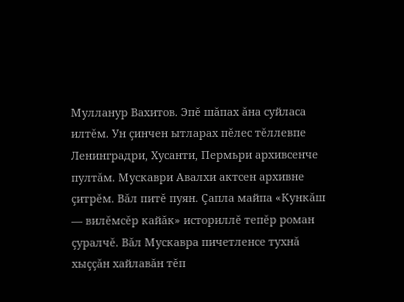Мулланур Вахитов. Эпĕ шăпах ăна суйласа илтĕм. Ун çинчен ытларах пĕлес тĕллевпе Ленинградри, Хусанти, Пермьри архивсенче пултăм. Мускаври Авалхи актсен архивне çитрĕм. Вăл питĕ пуян. Çапла майпа «Кункăш — вилĕмсĕр кайăк» историллĕ тепĕр роман çуралчĕ. Вăл Мускавра пичетленсе тухнă хыççăн хайлавăн тĕп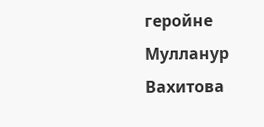геройне Мулланур Вахитова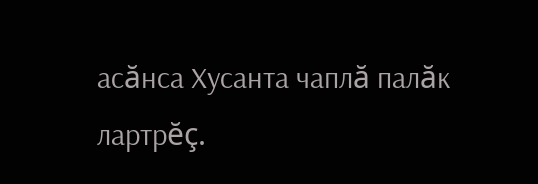асăнса Хусанта чаплă палăк лартрĕç.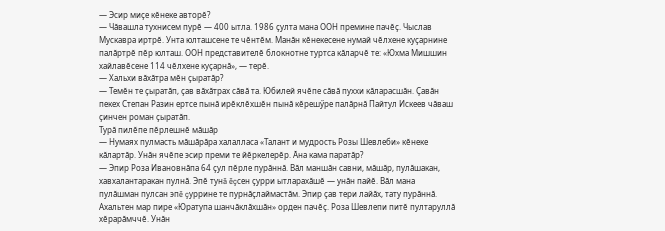— Эсир миçе кĕнеке авторĕ?
— Чăвашла тухнисем пурĕ — 400 ытла. 1986 çулта мана ООН премине пачĕç. Чыслав Мускавра иртрĕ. Унта юлташсене те чĕнтĕм. Манăн кĕнекесене нумай чĕлхене куçарнине палăртрĕ пĕр юлташ. ООН представителĕ блокнотне туртса кăларчĕ те: «Юхма Мишшин хайлавĕсене 114 чĕлхене куçарнă», — терĕ.
— Хальхи вăхăтра мĕн çыратăр?
— Темĕн те çыратăп, çав вăхăтрах сăвă та. Юбилей ячĕпе сăвă пуххи кăларасшăн. Çавăн пекех Степан Разин ертсе пынă ирĕклĕхшĕн пынă кĕрешӳре палăрнă Пайтул Искеев чăваш çинчен роман çыратăп.
Турă пилĕпе пĕрлешнĕ мăшăр
— Нумаях пулмасть мăшăрăра халалласа «Талант и мудрость Розы Шевлеби» кĕнеке кăлартăр. Унăн ячĕпе эсир преми те йĕркелерĕр. Ăна кама паратăр?
— Эпир Роза Ивановнăпа 64 çул пĕрле пурăннă. Вăл маншăн савни, мăшăр, пулăшакан, хавхалантаракан пулнă. Эпĕ тунă ĕçсен çурри ытларахăшĕ — унăн пайĕ. Вăл мана пулăшман пулсан эпĕ çуррине те пурнăçлаймастăм. Эпир çав тери лайăх, тату пурăннă. Ахальтен мар пире «Юратупа шанчăклăхшăн» орден пачĕç. Роза Шевлепи питĕ пултаруллă хĕрарăмччĕ. Унăн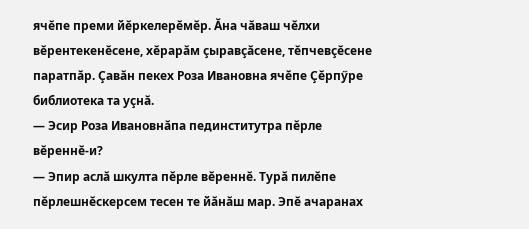ячĕпе преми йĕркелерĕмĕр. Ăна чăваш чĕлхи вĕрентекенĕсене, хĕрарăм çыравçăсене, тĕпчевçĕсене паратпăр. Çавăн пекех Роза Ивановна ячĕпе Çĕрпӳре библиотека та уçнă.
— Эсир Роза Ивановнăпа пединститутра пĕрле вĕреннĕ-и?
— Эпир аслă шкулта пĕрле вĕреннĕ. Турă пилĕпе пĕрлешнĕскерсем тесен те йăнăш мар. Эпĕ ачаранах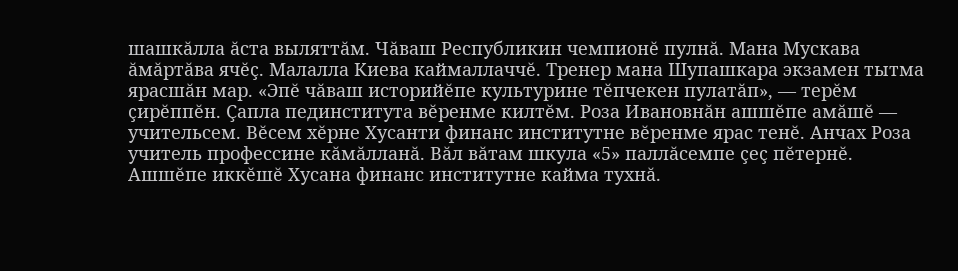шашкăлла ăста выляттăм. Чăваш Республикин чемпионĕ пулнă. Мана Мускава ăмăртăва ячĕç. Малалла Киева каймаллаччĕ. Тренер мана Шупашкара экзамен тытма ярасшăн мар. «Эпĕ чăваш историйĕпе культурине тĕпчекен пулатăп», — терĕм çирĕппĕн. Çапла пединститута вĕренме килтĕм. Роза Ивановнăн ашшĕпе амăшĕ — учительсем. Вĕсем хĕрне Хусанти финанс институтне вĕренме ярас тенĕ. Анчах Роза учитель профессине кăмăлланă. Вăл вăтам шкула «5» паллăсемпе çеç пĕтернĕ. Ашшĕпе иккĕшĕ Хусана финанс институтне кайма тухнă.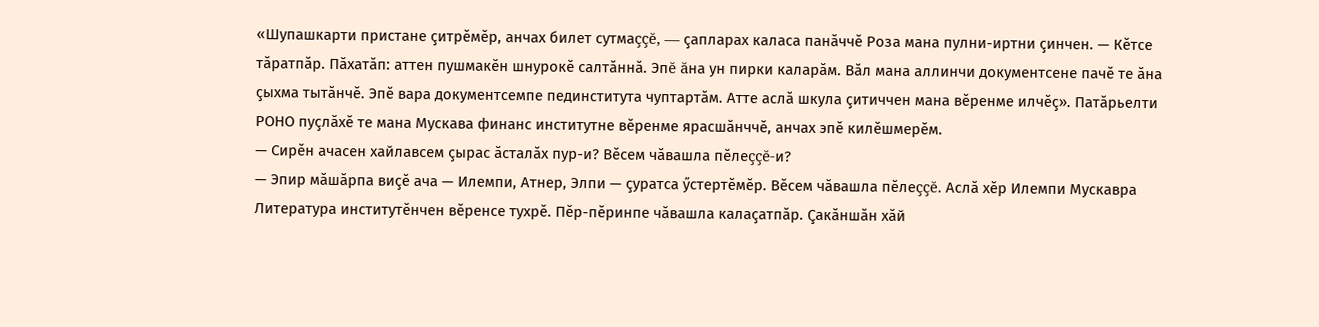«Шупашкарти пристане çитрĕмĕр, анчах билет сутмаççĕ, — çапларах каласа панăччĕ Роза мана пулни-иртни çинчен. — Кĕтсе тăратпăр. Пăхатăп: аттен пушмакĕн шнурокĕ салтăннă. Эпĕ ăна ун пирки каларăм. Вăл мана аллинчи документсене пачĕ те ăна çыхма тытăнчĕ. Эпĕ вара документсемпе пединститута чуптартăм. Атте аслă шкула çитиччен мана вĕренме илчĕç». Патăрьелти РОНО пуçлăхĕ те мана Мускава финанс институтне вĕренме ярасшăнччĕ, анчах эпĕ килĕшмерĕм.
— Сирĕн ачасен хайлавсем çырас ăсталăх пур-и? Вĕсем чăвашла пĕлеççĕ-и?
— Эпир мăшăрпа виçĕ ача — Илемпи, Атнер, Элпи — çуратса ӳстертĕмĕр. Вĕсем чăвашла пĕлеççĕ. Аслă хĕр Илемпи Мускавра Литература институтĕнчен вĕренсе тухрĕ. Пĕр-пĕринпе чăвашла калаçатпăр. Çакăншăн хăй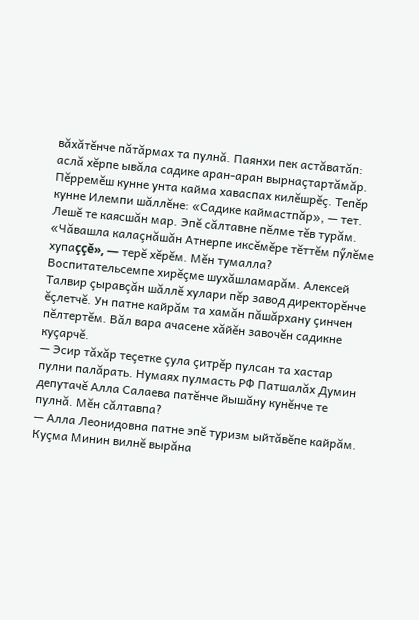вăхăтĕнче пăтăрмах та пулнă. Паянхи пек астăватăп: аслă хĕрпе ывăла садике аран-аран вырнаçтартăмăр. Пĕрремĕш кунне унта кайма хаваспах килĕшрĕç. Тепĕр кунне Илемпи шăллĕне: «Садике каймастпăр», — тет. Лешĕ те каясшăн мар. Эпĕ сăлтавне пĕлме тĕв турăм. «Чăвашла калаçнăшăн Атнерпе иксĕмĕре тĕттĕм пӳлĕме хупаççĕ», — терĕ хĕрĕм. Мĕн тумалла? Воспитательсемпе хирĕçме шухăшламарăм. Алексей Талвир çыравçăн шăллĕ хулари пĕр завод директорĕнче ĕçлетчĕ. Ун патне кайрăм та хамăн пăшăрхану çинчен пĕлтертĕм. Вăл вара ачасене хăйĕн завочĕн садикне куçарчĕ.
— Эсир тăхăр теçетке çула çитрĕр пулсан та хастар пулни палăрать. Нумаях пулмасть РФ Патшалăх Думин депутачĕ Алла Салаева патĕнче йышăну кунĕнче те пулнă. Мĕн сăлтавпа?
— Алла Леонидовна патне эпĕ туризм ыйтăвĕпе кайрăм. Куçма Минин вилнĕ вырăна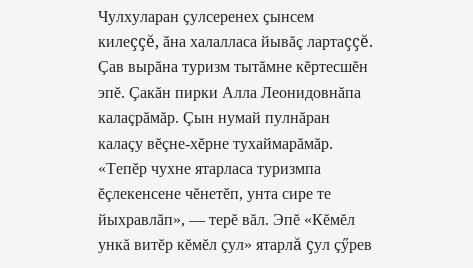Чулхуларан çулсеренех çынсем килеççĕ, ăна халалласа йывăç лартаççĕ. Çав вырăна туризм тытăмне кĕртесшĕн эпĕ. Çакăн пирки Алла Леонидовнăпа калаçрăмăр. Çын нумай пулнăран калаçу вĕçне-хĕрне тухаймарăмăр. «Тепĕр чухне ятарласа туризмпа ĕçлекенсене чĕнетĕп, унта сире те йыхравлăп», — терĕ вăл. Эпĕ «Кĕмĕл ункă витĕр кĕмĕл çул» ятарлă çул çӳрев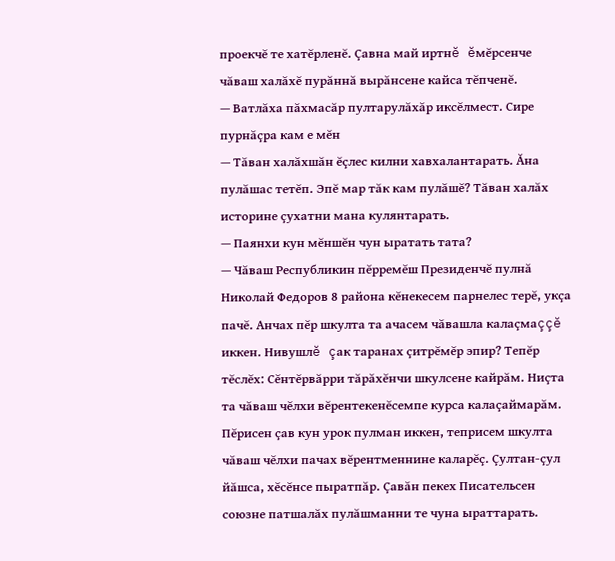проекчĕ те хатĕрленĕ. Çавна май иртнĕ ĕмĕрсенче чăваш халăхĕ пурăннă вырăнсене кайса тĕпченĕ.
— Ватлăха пăхмасăр пултарулăхăр иксĕлмест. Сире пурнăçра кам е мĕн
— Тăван халăхшăн ĕçлес килни хавхалантарать. Ăна пулăшас тетĕп. Эпĕ мар тăк кам пулăшĕ? Тăван халăх историне çухатни мана кулянтарать.
— Паянхи кун мĕншĕн чун ыратать тата?
— Чăваш Республикин пĕрремĕш Президенчĕ пулнă Николай Федоров 8 района кĕнекесем парнелес терĕ, укçа пачĕ. Анчах пĕр шкулта та ачасем чăвашла калаçмаççĕ иккен. Нивушлĕ çак таранах çитрĕмĕр эпир? Тепĕр тĕслĕх: Сĕнтĕрвăрри тăрăхĕнчи шкулсене кайрăм. Ниçта та чăваш чĕлхи вĕрентекенĕсемпе курса калаçаймарăм. Пĕрисен çав кун урок пулман иккен, теприсем шкулта чăваш чĕлхи пачах вĕрентменнине каларĕç. Çултан-çул йăшса, хĕсĕнсе пыратпăр. Çавăн пекех Писательсен союзне патшалăх пулăшманни те чуна ыраттарать.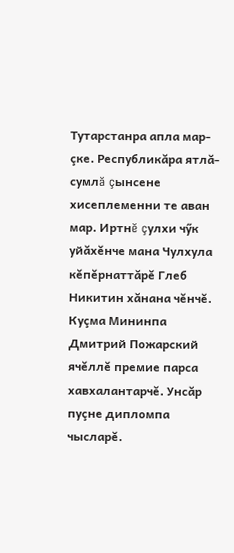Тутарстанра апла мар-çке. Республикăра ятлă-сумлă çынсене хисеплеменни те аван мар. Иртнĕ çулхи чӳк уйăхĕнче мана Чулхула кĕпĕрнаттăрĕ Глеб Никитин хăнана чĕнчĕ. Куçма Мининпа Дмитрий Пожарский ячĕллĕ премие парса хавхалантарчĕ. Унсăр пуçне дипломпа чысларĕ.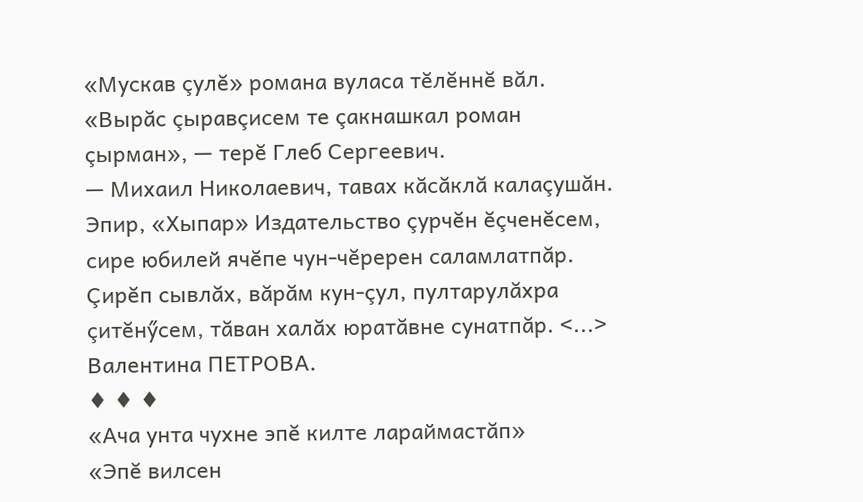«Мускав çулĕ» романа вуласа тĕлĕннĕ вăл. «Вырăс çыравçисем те çакнашкал роман çырман», — терĕ Глеб Сергеевич.
— Михаил Николаевич, тавах кăсăклă калаçушăн. Эпир, «Хыпар» Издательство çурчĕн ĕçченĕсем, сире юбилей ячĕпе чун-чĕререн саламлатпăр. Çирĕп сывлăх, вăрăм кун-çул, пултарулăхра çитĕнӳсем, тăван халăх юратăвне сунатпăр. <...>
Валентина ПЕТРОВА.
♦ ♦ ♦
«Ача унта чухне эпĕ килте лараймастăп»
«Эпĕ вилсен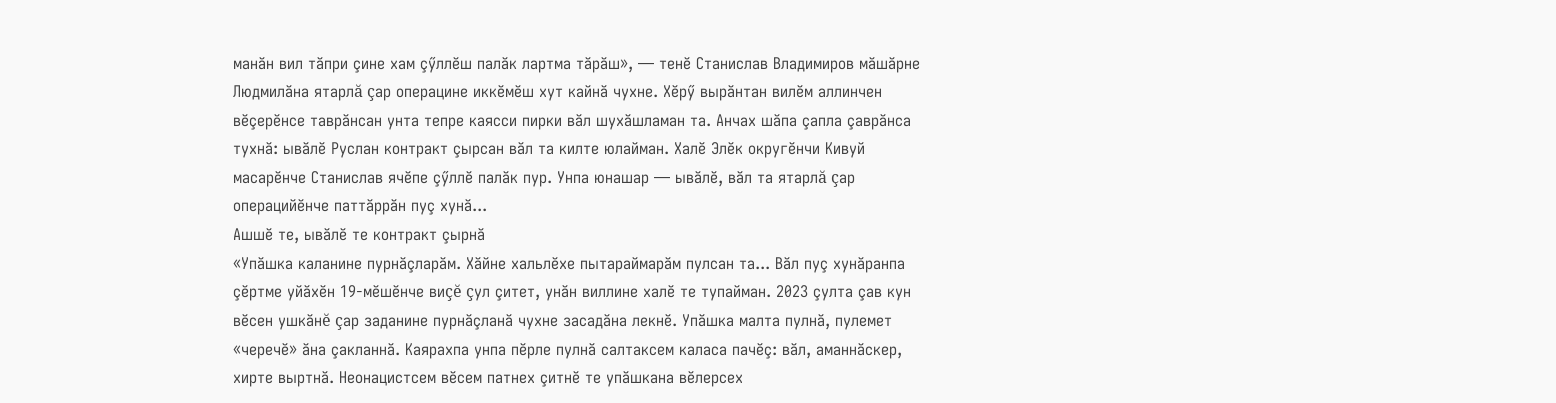манăн вил тăпри çине хам çӳллĕш палăк лартма тăрăш», — тенĕ Станислав Владимиров мăшăрне Людмилăна ятарлă çар операцине иккĕмĕш хут кайнă чухне. Хĕрӳ вырăнтан вилĕм аллинчен вĕçерĕнсе таврăнсан унта тепре каясси пирки вăл шухăшламан та. Анчах шăпа çапла çаврăнса тухнă: ывăлĕ Руслан контракт çырсан вăл та килте юлайман. Халĕ Элĕк округĕнчи Кивуй масарĕнче Станислав ячĕпе çӳллĕ палăк пур. Унпа юнашар — ывăлĕ, вăл та ятарлă çар операцийĕнче паттăррăн пуç хунă...
Ашшĕ те, ывăлĕ те контракт çырнă
«Упăшка каланине пурнăçларăм. Хăйне хальлĕхе пытараймарăм пулсан та... Вăл пуç хунăранпа çĕртме уйăхĕн 19-мĕшĕнче виçĕ çул çитет, унăн виллине халĕ те тупайман. 2023 çулта çав кун вĕсен ушкăнĕ çар заданине пурнăçланă чухне засадăна лекнĕ. Упăшка малта пулнă, пулемет «черечĕ» ăна çакланнă. Каярахпа унпа пĕрле пулнă салтаксем каласа пачĕç: вăл, аманнăскер, хирте выртнă. Неонацистсем вĕсем патнех çитнĕ те упăшкана вĕлерсех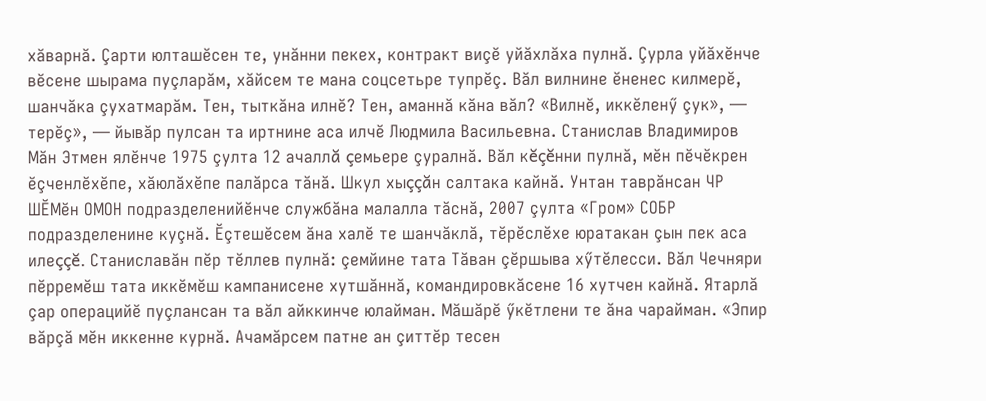хăварнă. Çарти юлташĕсен те, унăнни пекех, контракт виçĕ уйăхлăха пулнă. Çурла уйăхĕнче вĕсене шырама пуçларăм, хăйсем те мана соцсетьре тупрĕç. Вăл вилнине ĕненес килмерĕ, шанчăка çухатмарăм. Тен, тыткăна илнĕ? Тен, аманнă кăна вăл? «Вилнĕ, иккĕленӳ çук», — терĕç», — йывăр пулсан та иртнине аса илчĕ Людмила Васильевна. Станислав Владимиров Мăн Этмен ялĕнче 1975 çулта 12 ачаллă çемьере çуралнă. Вăл кĕçĕнни пулнă, мĕн пĕчĕкрен ĕçченлĕхĕпе, хăюлăхĕпе палăрса тăнă. Шкул хыççăн салтака кайнă. Унтан таврăнсан ЧР ШĔМĕн ОМОН подразделенийĕнче службăна малалла тăснă, 2007 çулта «Гром» СОБР подразделенине куçнă. Ĕçтешĕсем ăна халĕ те шанчăклă, тĕрĕслĕхе юратакан çын пек аса илеççĕ. Станиславăн пĕр тĕллев пулнă: çемйине тата Тăван çĕршыва хӳтĕлесси. Вăл Чечняри пĕрремĕш тата иккĕмĕш кампанисене хутшăннă, командировкăсене 16 хутчен кайнă. Ятарлă çар операцийĕ пуçлансан та вăл айккинче юлайман. Мăшăрĕ ӳкĕтлени те ăна чарайман. «Эпир вăрçă мĕн иккенне курнă. Ачамăрсем патне ан çиттĕр тесен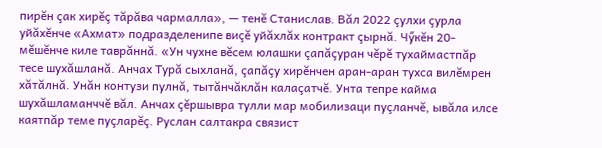пирĕн çак хирĕç тăрăва чармалла», — тенĕ Станислав. Вăл 2022 çулхи çурла уйăхĕнче «Ахмат» подразделенипе виçĕ уйăхлăх контракт çырнă. Чӳкĕн 20-мĕшĕнче киле таврăннă. «Ун чухне вĕсем юлашки çапăçуран чĕрĕ тухаймастпăр тесе шухăшланă. Анчах Турă сыхланă, çапăçу хирĕнчен аран-аран тухса вилĕмрен хăтăлнă. Унăн контузи пулнă, тытăнчăклăн калаçатчĕ. Унта тепре кайма шухăшламанччĕ вăл. Анчах çĕршывра тулли мар мобилизаци пуçланчĕ, ывăла илсе каятпăр теме пуçларĕç. Руслан салтакра связист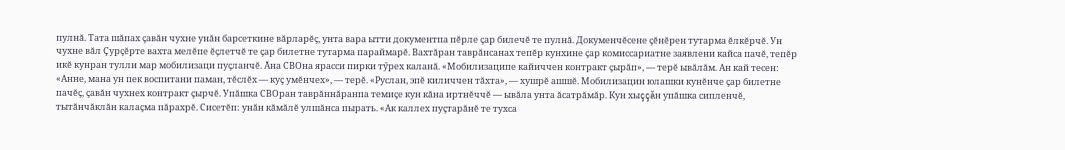пулнă. Тата шăпах çавăн чухне унăн барсеткине вăрларĕç, унта вара ытти документпа пĕрле çар билечĕ те пулнă. Докуменчĕсене çĕнĕрен тутарма ĕлкĕрчĕ. Ун чухне вăл Çурçĕрте вахта мелĕпе ĕçлетчĕ те çар билетне тутарма параймарĕ. Вахтăран таврăнсанах тепĕр кунхине çар комиссариатне заявлени кайса пачĕ, тепĕр икĕ кунран тулли мар мобилизаци пуçланчĕ. Ăна СВОна ярасси пирки тӳрех каланă. «Мобилизаципе кайиччен контракт çырăп», — терĕ ывăлăм. Ан кай тесен: «Анне, мана ун пек воспитани паман, тĕслĕх — куç умĕнчех», — терĕ. «Руслан, эпĕ киличчен тăхта», — хушрĕ ашшĕ. Мобилизацин юлашки кунĕнче çар билетне пачĕç, çавăн чухнех контракт çырчĕ. Упăшка СВОран таврăннăранпа темиçе кун кăна иртнĕччĕ — ывăла унта ăсатрăмăр. Кун хыççăн упăшка сипленчĕ, тытăнчăклăн калаçма пăрахрĕ. Сисетĕп: унăн кăмăлĕ улшăнса пырать. «Ак каллех пуçтарăнĕ те тухса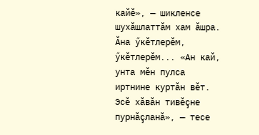кайĕ», — шикленсе шухăшлаттăм хам ăшра. Ăна ӳкĕтлерĕм, ӳкĕтлерĕм... «Ан кай, унта мĕн пулса иртнине куртăн вĕт. Эсĕ хăвăн тивĕçне пурнăçланă», — тесе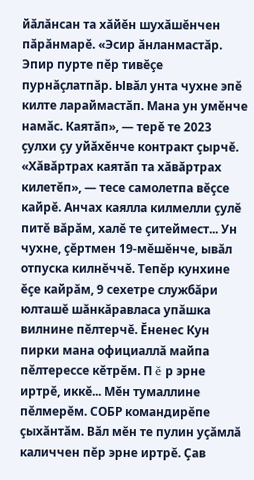йăлăнсан та хăйĕн шухăшĕнчен пăрăнмарĕ. «Эсир ăнланмастăр. Эпир пурте пĕр тивĕçе пурнăçлатпăр. Ывăл унта чухне эпĕ килте лараймастăп. Мана ун умĕнче намăс. Каятăп», — терĕ те 2023 çулхи çу уйăхĕнче контракт çырчĕ. «Хăвăртрах каятăп та хăвăртрах килетĕп», — тесе самолетпа вĕçсе кайрĕ. Анчах каялла килмелли çулĕ питĕ вăрăм, халĕ те çитеймест... Ун чухне, çĕртмен 19-мĕшĕнче, ывăл отпуска килнĕччĕ. Тепĕр кунхине ĕçе кайрăм, 9 сехетре службăри юлташĕ шăнкăравласа упăшка вилнине пĕлтерчĕ. Ĕненес Кун пирки мана официаллă майпа пĕлтерессе кĕтрĕм. П ĕ р эрне иртрĕ, иккĕ... Мĕн тумаллине пĕлмерĕм. СОБР командирĕпе çыхăнтăм. Вăл мĕн те пулин уçăмлă каличчен пĕр эрне иртрĕ. Çав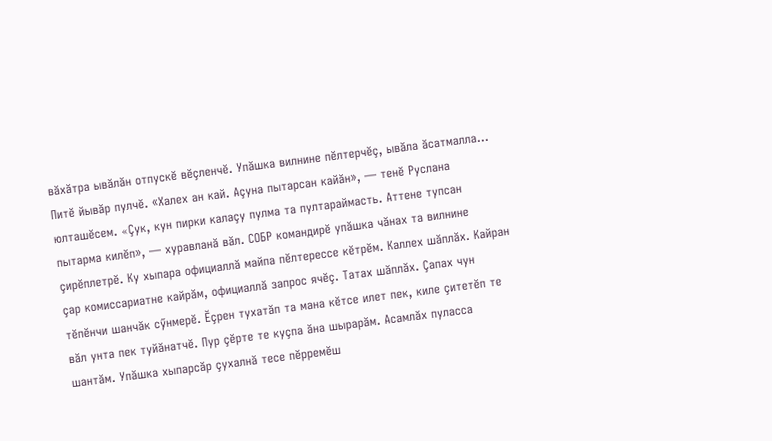вăхăтра ывăлăн отпускĕ вĕçленчĕ. Упăшка вилнине пĕлтерчĕç, ывăла ăсатмалла... Питĕ йывăр пулчĕ. «Халех ан кай. Аçуна пытарсан кайăн», — тенĕ Руслана юлташĕсем. «Çук, кун пирки калаçу пулма та пултараймасть. Аттене тупсан пытарма килĕп», — хуравланă вăл. СОБР командирĕ упăшка чăнах та вилнине çирĕплетрĕ. Ку хыпара официаллă майпа пĕлтерессе кĕтрĕм. Каллех шăплăх. Кайран çар комиссариатне кайрăм, официаллă запрос ячĕç. Татах шăплăх. Çапах чун тĕпĕнчи шанчăк сӳнмерĕ. Ĕçрен тухатăп та мана кĕтсе илет пек, киле çитетĕп те вăл унта пек туйăнатчĕ. Пур çĕрте те куçпа ăна шырарăм. Асамлăх пуласса шантăм. Упăшка хыпарсăр çухалнă тесе пĕрремĕш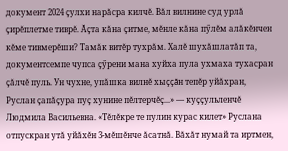документ 2024 çулхи нарăсра килчĕ. Вăл вилнине суд урлă çирĕплетме тиврĕ. Ăçта кăна çитме, мĕнле кăна пӳлĕм алăкĕнчен кĕме тивмерĕши? Тамăк витĕр тухрăм. Халĕ шухăшлатăп та, документсемпе чупса çӳрени мана хуйха пула ухмаха тухасран çăлчĕ пуль. Ун чухне, упăшка вилнĕ хыççăн тепĕр уйăхран, Руслан çапăçура пуç хунине пĕлтерчĕç...» — куççульленчĕ Людмила Васильевна. «Тĕлĕкре те пулин курас килет» Руслана отпускран утă уйăхĕн 3-мĕшĕнче ăсатнă. Вăхăт нумай та иртмен,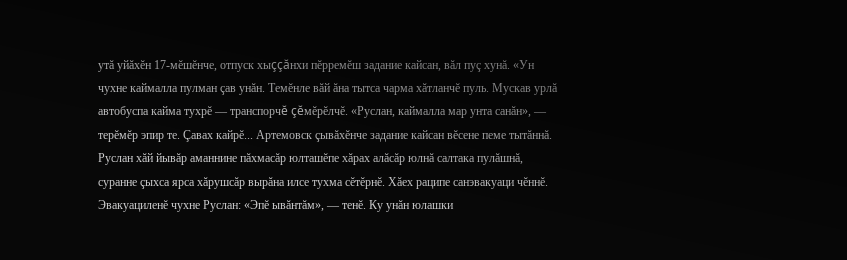утă уйăхĕн 17-мĕшĕнче, отпуск хыççăнхи пĕрремĕш задание кайсан, вăл пуç хунă. «Ун чухне каймалла пулман çав унăн. Темĕнле вăй ăна тытса чарма хăтланчĕ пуль. Мускав урлă автобуспа кайма тухрĕ — транспорчĕ çĕмĕрĕлчĕ. «Руслан, каймалла мар унта санăн», — терĕмĕр эпир те. Çавах кайрĕ... Артемовск çывăхĕнче задание кайсан вĕсене пеме тытăннă. Руслан хăй йывăр аманнине пăхмасăр юлташĕпе хăрах алăсăр юлнă салтака пулăшнă, суранне çыхса ярса хăрушсăр вырăна илсе тухма сĕтĕрнĕ. Хăех раципе санэвакуаци чĕннĕ. Эвакуациленĕ чухне Руслан: «Эпĕ ывăнтăм», — тенĕ. Ку унăн юлашки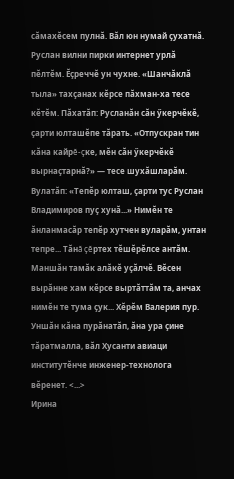сăмахĕсем пулнă. Вăл юн нумай çухатнă. Руслан вилни пирки интернет урлă пĕлтĕм. Ĕçреччĕ ун чухне. «Шанчăклă тыла» тахçанах кĕрсе пăхман-ха тесе кĕтĕм. Пăхатăп: Русланăн сăн ӳкерчĕкĕ, çарти юлташĕпе тăрать. «Отпускран тин кăна кайрĕ-çке, мĕн сăн ӳкерчĕкĕ вырнаçтарнă?» — тесе шухăшларăм. Вулатăп: «Тепĕр юлташ, çарти тус Руслан Владимиров пуç хунă...» Нимĕн те ăнланмасăр тепĕр хутчен вуларăм, унтан тепре... Тăнă çĕртех тĕшĕрĕлсе антăм. Маншăн тамăк алăкĕ уçăлчĕ. Вĕсен вырăнне хам кĕрсе выртăттăм та, анчах нимĕн те тума çук... Хĕрĕм Валерия пур. Уншăн кăна пурăнатăп, ăна ура çине тăратмалла, вăл Хусанти авиаци институтĕнче инженер-технолога вĕренет. <...>
Ирина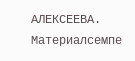АЛЕКСЕЕВА.
Материалсемпе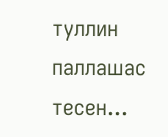туллин паллашас тесен...